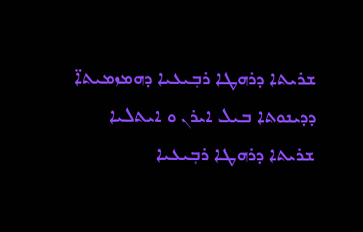ܫܪܝܬܐ ܕܪܗܛܐ ܪܒܼܝܥܝܐ ܕܗܡܙܡܝܬܐ̈ ܕܕܝܢܘܬܐ ܒܝܠ ܐܝܪܢ ܘ ܐܝܬܠܝܐ
ܫܪܝܬܐ ܕܪܗܛܐ ܪܒܼܝܥܝܐ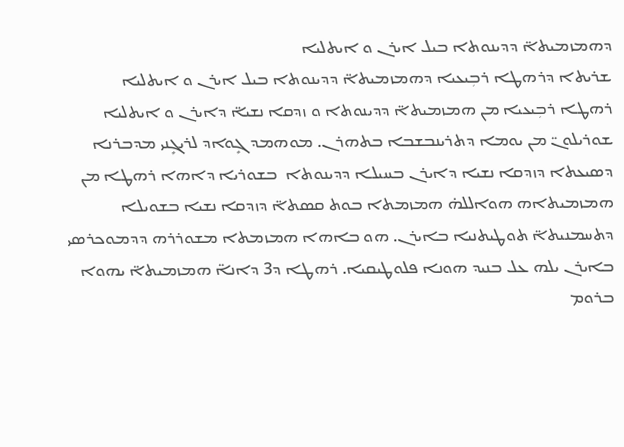ܕܗܡܙܡܝܬܐ̈ ܕܕܝܢܘܬܐ ܒܝܠ ܐܝܪܢ ܘ ܐܝܬܠܝܐ
ܫܪܝܬܐ ܕܪܗܛܐ ܪܒܼܝܥܝܐ ܕܗܡܙܡܝܬܐ̈ ܕܕܝܢܘܬܐ ܒܝܠ ܐܝܪܢ ܘ ܐܝܬܠܝܐ
ܪܗܛܐ ܪܒܼܝܥܝܐ ܡܢ ܗܡܙܡܝܬܐ̈ ܕܕܝܢܘܬܐ ܘ ܙܕܩܐ ܢܫܝܐ̈ ܕܐܝܪܢ ܘ ܐܝܬܠܝܐ ܫܘܪܝܠܘܢ̈ ܡܢ ܝܘܡܐ ܕܬܪܝܢܒܫܒܐ ܒܬܗܪܢ. ܡܘܗܡܕ ܓܻܘܐܕ ܠܪܝܓܻܢܝ ܡܕܒܪܢܐ ܕܣܝܥܬܐ ܕܙܕܩܐ ܢܫܝܐ ܕܐܝܪܢ ܒܚܝܠܐ ܕܕܝܢܘܬܐ  ܒܫܘܪܝܐ ܕܐܗܐ ܪܗܛܐ ܡܢ ܗܡܙܡܝܬܐܗ ܗܘܐܠܠܗ̇ ܗܡܙܡܬܐ ܒܘܬ ܩܣܬܐ̈ ܕܙܕܩܐ ܢܫܝܐ ܒܫܘܝܠܐ ܕܬܚܡܢܝܬܐ̈ ܬܘܛܝܬܢܝܐ ܒܐܝܪܢ. ܗܘ ܒܐܗܐ ܗܡܙܡܬܐ ܡܫܘܪܪܗ ܕܕܡܘܟܪܣܝ ܒܐܝܪܢ ܝܠܗ ܥܠ ܒܢܝܕ ܗܘܢܐ ܦܠܘܛܝܩܝܐ. ܪܗܛܐ ܕ3 ܕܐܢܐ̈ ܗܡܙܡܝܬܐ̈ ܝܗܘܐ ܒܪܘܡ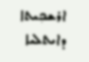ܐܪܫܟܼܝܬܐ ܕܐܝܬܠܝܐ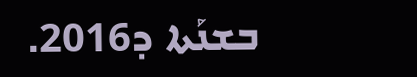ܒܫܢܰܬܐ ܕ2016.